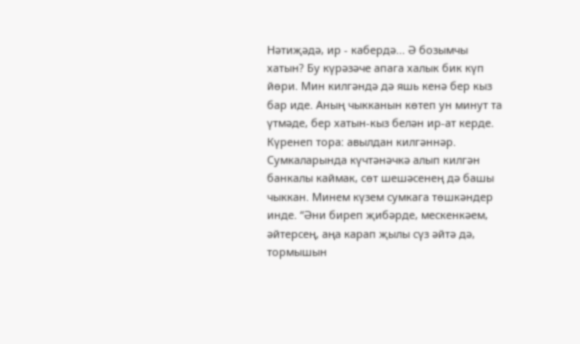Нәтиҗәдә, ир - кабердә... Ә бозымчы хатын? Бу күрәзәче апага халык бик күп йөри. Мин килгәндә дә яшь кенә бер кыз бар иде. Аның чыкканын көтеп ун минут та үтмәде, бер хатын-кыз белән ир-ат керде. Күренеп тора: авылдан килгәннәр. Сумкаларында күчтәнәчкә алып килгән банкалы каймак, сөт шешәсенең дә башы чыккан. Минем күзем сумкага төшкәндер инде. “Әни биреп җибәрде, мескенкәем, әйтерсең, аңа карап җылы сүз әйтә дә, тормышын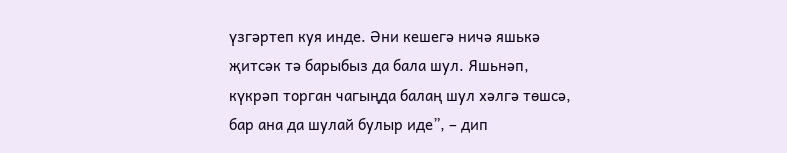үзгәртеп куя инде. Әни кешегә ничә яшькә җитсәк тә барыбыз да бала шул. Яшьнәп, күкрәп торган чагыңда балаң шул хәлгә төшсә, бар ана да шулай булыр иде”, – дип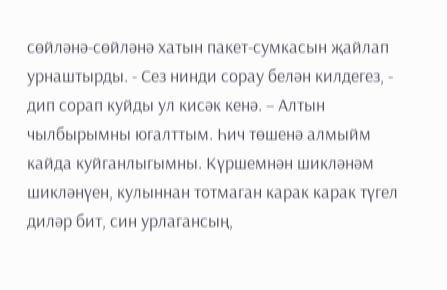сөйләнә-сөйләнә хатын пакет-сумкасын җайлап урнаштырды. - Сез нинди сорау белән килдегез, - дип сорап куйды ул кисәк кенә. – Алтын чылбырымны югалттым. Һич төшенә алмыйм кайда куйганлыгымны. Күршемнән шикләнәм шикләнүен, кулыннан тотмаган карак карак түгел диләр бит, син урлагансың,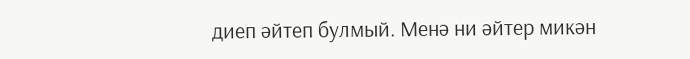диеп әйтеп булмый. Менә ни әйтер микән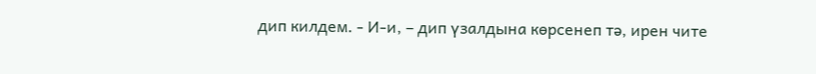дип килдем. - И-и, – дип үзалдына көрсенеп тә, ирен чите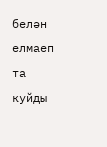белән елмаеп та куйды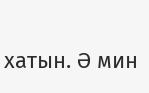хатын. Ә мин